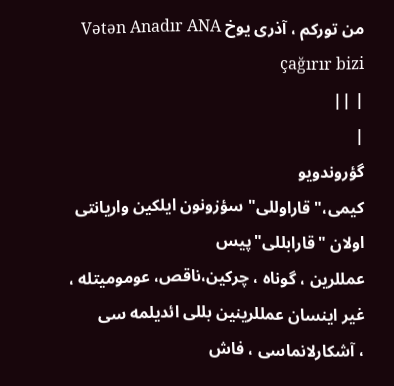من توركم ، آذری یوخ Vətən Anadır ANA çağırır bizi
| ||
|
گؤروندویو
كیمی،"قاراوللی" سؤزونون ایلكین واریانتی اولان "قارابللی"پیس
عمللرین ، گوناه ، چركین،ناقص، عومومیتله ، غیر اینسان عمللرینین بللی ائدیلمه سی
، آشكارلانماسی ، فاش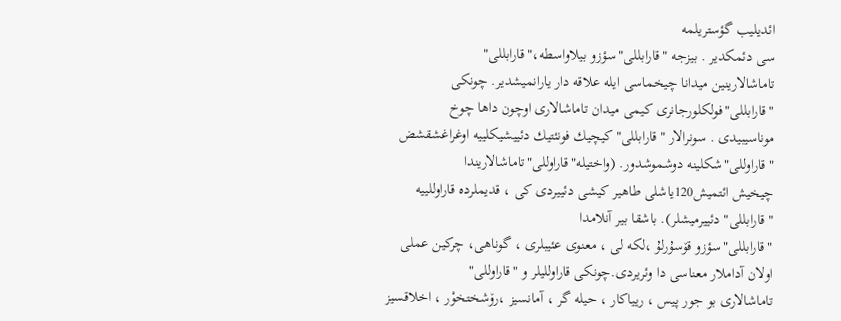ائدیلیب گؤستریلمه
سی دئمكدیر . بیزجه "قارابللی"سؤزو بیلاواسطه،"قارابللی"
تاماشالارینین میدانا چیخماسی ایله علاقه دار یارانمیشدیر. چونكی
"قارابللی"فولكلورجانری كیمی میدان تاماشالاری اوچون داها چوخ
موناسیبیدی . سونرالار "قارابللی"كیچیك فونئتیك دئییشیكلییه اوغراغشقشض
"قاراوللی"شكلینه دوشموشدور. (واختیله"قاراوللی"تاماشالاریندا
چیخیش ائتمیش120یاشلی طاهیر كیشی دئییردی كی ، قدیملرده قاراوللییه
"قارابللی" دئییرمیشلر). باشقا بیر آنلامدا
"قارابللی"سؤزو قۆسۇرلۇ ،لكه لی ، معنوی عئیبلری ، گوناهی، چركین عملی
اولان آداملار معناسی دا وئریردی.چونكی قاراوللیلر و "قاراوللی"
تاماشالاری بو جور پیس ، رییاكار ، حیله گر ، آمانسیز ،رۆشختخوْر ، اخلاقسیز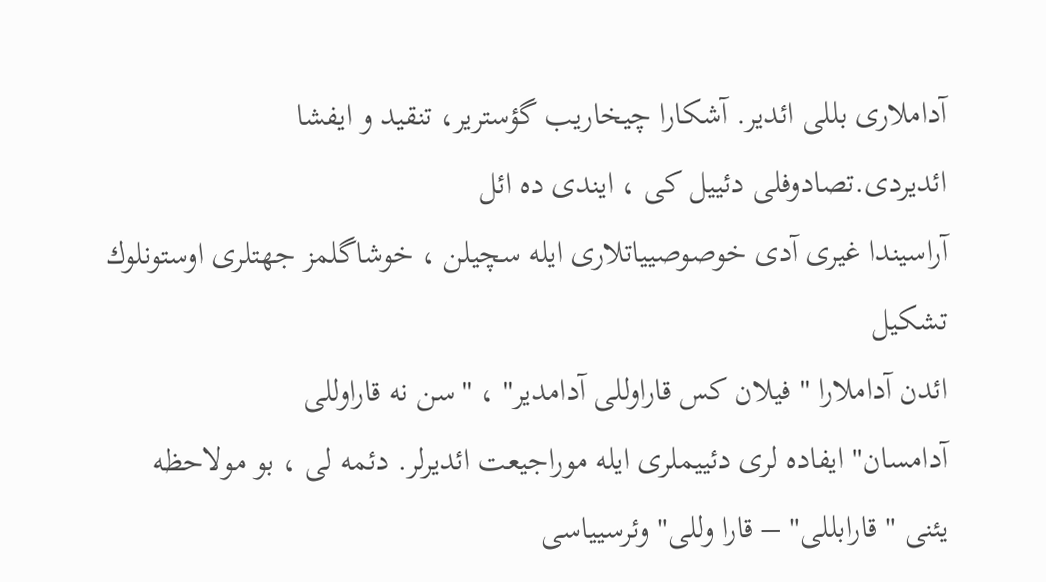آداملاری بللی ائدیر. آشكارا چیخاریب گؤستریر، تنقید و ایفشا
ائدیردی.تصادوفلی دئییل كی ، ایندی ده ائل
آراسیندا غیری آدی خوصوصییاتلاری ایله سچیلن ، خوشاگلمز جهتلری اوستونلوك تشكیل
ائدن آداملارا " فیلان كس قاراوللی آدامدیر" ، "سن نه قاراوللی
آدامسان" ایفاده لری دئییملری ایله موراجیعت ائدیرلر. دئمه لی ، بو مولاحظه
یئنی " قارابللی" – قارا وللی" وئرسییاسی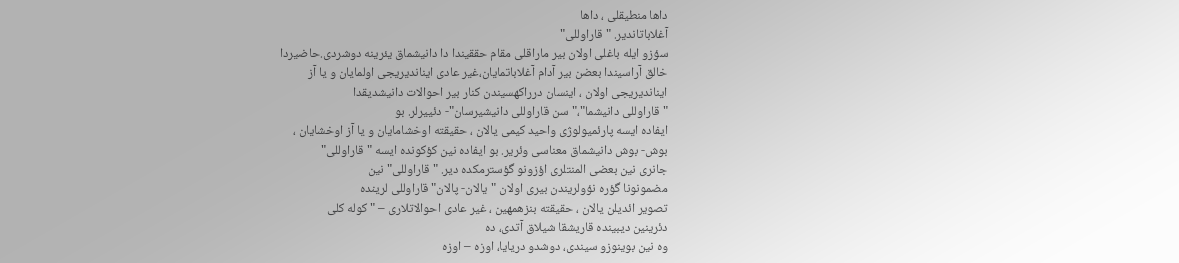داها منطیقلی ، داها
آغلاباتاندیر. "قاراوللی"
سؤزو ایله باغلی اولان بیر ماراقلی مقام حققیندا دا دانیشماق یئرینه دوشردی.حاضیردا
خالق آراسیندا بعضن بیر آدام آغلاباتمایان،غیر عادی ایناندیریجی اولمایان و یا آز
ایناندیریجی اولان ، اینسان درراكهسیندن كنار بیر احوالات دانیشدیقدا
"قاراوللی دانیشما"،"سن قاراوللی دانیشیرسان"- دئییرلر. بو
ایفاده ایسه پارئمیولوژی واحید كیمی یالان ، حقیقته اوخشامایان و یا آز اوخشایان ،
بوش- بوش دانیشماق معناسی وئریر. بو ایفاده نین كؤكونده ایسه "قاراوللی"
جانری نین بعضی المنتلری اؤزونو گؤسترمكده دیر. "قاراوللی"نین
مضمونونا گؤره نؤولریندن بیری اولان "یالان- پالان"قاراوللی لرینده
تصویر ائدیلن یالان ، حقیقته بنزهمهین ، غیر عادی احوالاتلاری – " كوله كلی
دئرینین دیبینده قاریشقا شیلاق آتدی، ده
وه نین بوینوزو سیندی، دوشدو دریایا، اوزه – اوزه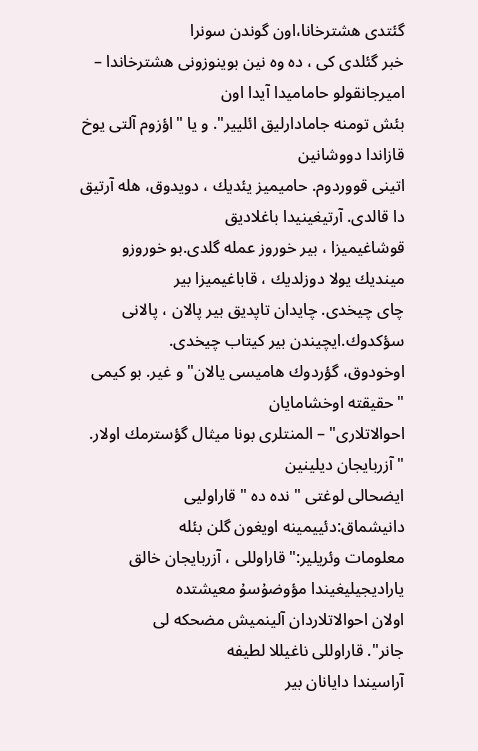گئتدی هشترخانا،اون گوندن سونرا
خبر گئلدی كی ، ده وه نین بوینوزونی هشترخاندا – امیرجانقولو حامامیدا آیدا اون
بئش تومنه جامادارلیق ائلییر". و یا "اؤزوم آلتی یوخ قازاندا دووشانین
اتینی قووردوم. حامیمیز یئدیك ، دویدوق، هله آرتیق دا قالدی. آرتیغینیدا باغلادیق
قوشاغیمیزا ، بیر خوروز عمله گلدی.بو خوروزو میندیك یولا دوزلدیك ، قاباغیمیزا بیر
چای چیخدی. چایدان تاپدیق بیر پالان ، پالانی سؤكدوك.ایچیندن بیر كیتاب چیخدی.
اوخودوق، گؤردوك هامیسی یالان" و غیر. بو كیمی "حقیقته اوخشامایان
احوالاتلاری" – المنتلری بونا میثال گؤسترمك اولار. "آزربایجان دیلینین
ایضحالی لوغتی " نده ده " قاراولیی دانیشماق:دئییمینه اویغون گلن بئله
معلومات وئریلیر:"قاراوللی ، آزربایجان خالق یارادیجیلیغیندا مؤوضۇسۇ معیشتده
اولان احوالاتلاردان آلینمیش مضحكه لی
جانر". قاراوللی ناغیللا لطیفه
آراسیندا دایانان بیر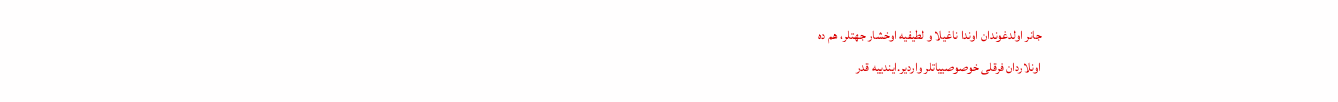جانر اولدغوندان اوندا ناغیلا و لطیفیه اوخشار جهتلر، هم ده
اونلاردان فرقلی خوصوصییاتلر واردیر.ایندییه قدر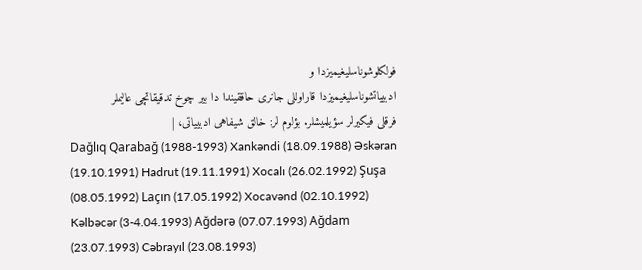فولكلوشوناسلیغیمیزدا و
ادبییاتشوناسلیغیمیزدا قاراوللی جانری حاققیندا دا بیر چوخ تدقیقاتچی عالیملر
فرقلی فیكیرلر سؤیلمیشلر. بؤلوم لر: خالق شیفاهی ادبییاتی، |
Dağlıq Qarabağ (1988-1993) Xankəndi (18.09.1988) Əskəran (19.10.1991) Hadrut (19.11.1991) Xocalı (26.02.1992) Şuşa (08.05.1992) Laçın (17.05.1992) Xocavənd (02.10.1992) Kəlbəcər (3-4.04.1993) Ağdərə (07.07.1993) Ağdam (23.07.1993) Cəbrayıl (23.08.1993)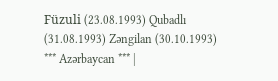Füzuli (23.08.1993) Qubadlı (31.08.1993) Zəngilan (30.10.1993) *** Azərbaycan *** |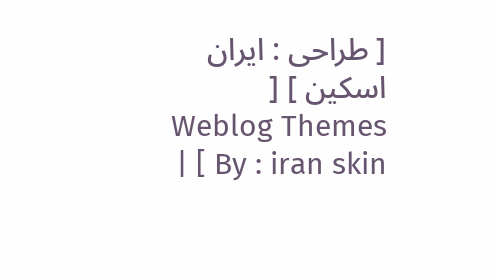[ طراحی : ایران اسکین ] [ Weblog Themes By : iran skin ] |